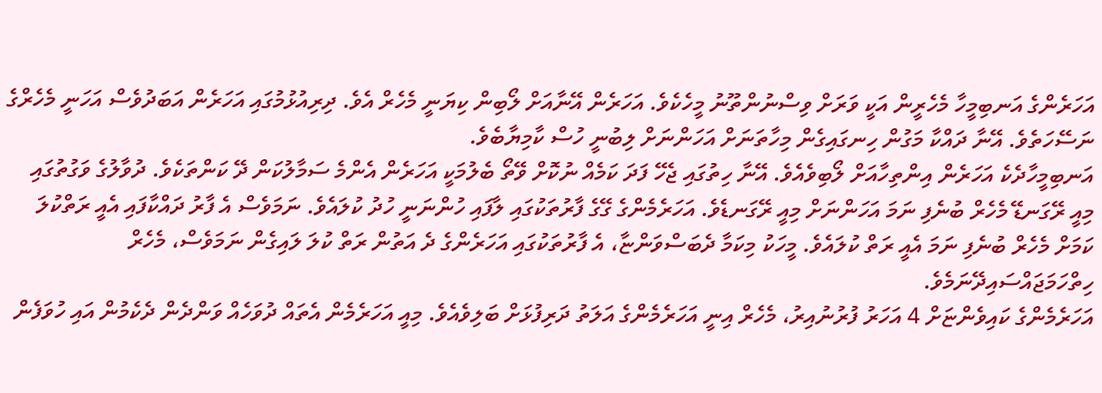އަހަރެންގެ އަނބިމީހާ މެހެރީން އަކީ ވަރަށް ވިސްނުންތޫނު މީހެކެވެ. އަހަރެން އޭނާއަށް ލޯބިން ކިޔަނީ މެހެރް އެވެ. ދިރިއުޅުމުގައި އަހަރެން އަބަދުވެސް އަހަނީ މެހެރްގެ ނަސޭހަތެވެ. އޭނާ ދައްކާ މަގުން ހިނގައިގެން މިހާތަނަށް އަހަންނަށް ލިބުނީ ހުސް ކާމިޔާބެވެ.
އަނބިމީހާދެކެ އަހަރެން އިންތިހާއަށް ލޯބިވެއެވެ. އޭނާ ހިތުގައި ޖެހޭ ފަދަ ކަމެއް ނުކޮށް ވޭތޯ ބެލުމަކީ އަހަރެން އެންމެ ސަމާލުކަން ދޭ ކަންތަކެވެ. ދުވާލުގެ ވަގުތުގައި މިއީ ރޭގަނޑޭ މެހެރް ބުނެފި ނަމަ އަހަންނަށް މިއީ ރޭގަނޑެވެ. އަހަރެމެންގެ ގޭގެ ފާރުތަކުގައި ލާފައި ހުންނަނީ ހުދު ކުލައެވެ. ނަމަވެސް އެ ފާރު ދައްކާފައި އެއީ ރަތްކުލަ ކަމަށް މެހެރް ބުނެފި ނަމަ އެއީ ރަތް ކުލައެވެ. މީހަކު މިކަމާ ދެބަސްވަންޏާ، އެ ފާރުތަކުގައި އަހަރެންގެ ދެ އަތުން ރަތް ކުލަ ލައިގެން ނަމަވެސް، މެހެރް ހިތްހަމަޖައްސައިދޭނަމެވެ.
އަހަރެމެންގެ ކައިވެންޏަށް 4 އަހަރު ފުރުނުއިރު، މެހެރް އިނީ އަހަރެމެންގެ އަލަތު ދަރިފުޅަށް ބަލިވެއެވެ. މިއީ އަހަރެމެން އެތައް ދުވަހެއް ވަންދެން ދެކެމުން އައި ހުވަފެން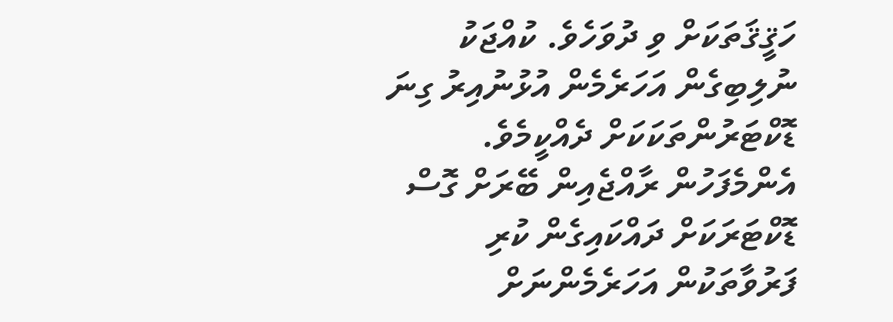ހަޤީޤަތަކަށް ވި ދުވަހެވެ. ކުއްޖަކު ނުލިބިގެން އަހަރެމެން އުޅުނުއިރު ގިނަ ޑޮކްޓަރުންތަކަކަށް ދެއްކީމެވެ. އެންމެފަހުން ރާއްޖެއިން ބޭރަށް ގޮސް ޑޮކްޓަރަކަށް ދައްކައިގެން ކުރި ފަރުވާތަކުން އަހަރެމެންނަށް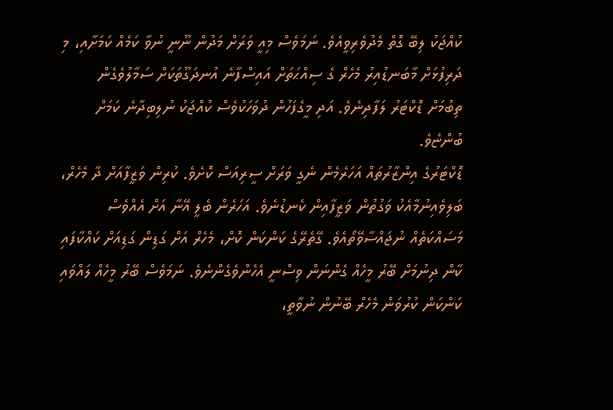ކުއްޖަކު ލިބޭ ގޮތް މެދުވެރިވީއެވެ. ނަމަވެސް މިއީ ވަރަށް މަދުން ނޫނީ ނުވާ ކަމެއް ކަމަށާއި، މި ދަރިފުޅަށް މާބަނޑުއިރު މެހެރް ގެ ސިއްޙަތަށް އައިސްފާނެ އުނދަގޫތަކަށް ސަމާލުވެގެން ތިބުމަށް ޑޮކްޓަރު ލަފާދިނެވެ. އަދި މީގެފަހުން ދުވަހަކުވެސް ކުއްޖަކު ނުލިބިދާނެ ކަމަށް ބުންޏެވެ.
ޑޮކްޓަރުގެ އިންޒާރުތައް އަހަރެމެން ނެގީ ވަރަށް ސީރިއަސް ކޮށެވެ. ކުރިން ވަޒީފާއަށް ދާ މެހެރް، ބަލިވެއިނުމާއެކު ވަގުތުން ވަޒީފާއިން ކެނޑުނެވެ. އަހަރެން ބެލީ އޭނާ އަށް އެއްވެސް މަސައްކަތެއް ނުޖައްސާވޭތޯއެވެ. ގޭތެރޭގެ ކަންކަން ކޮށް، މެހެރް އަށް ގަޑިން ގަޑިއަށް ކައްކާފައި ކާން ދިނުމަށް ބޭރު މީހެއް ގެންނަން ވިސްނީ އެހެންވެގެންނެވެ. ނަމަވެސް ބޭރު މީހެއް ލައްވައި ކަންކަން ކުރުވަން މެހެރް ބޭނުން ނުވާތީ،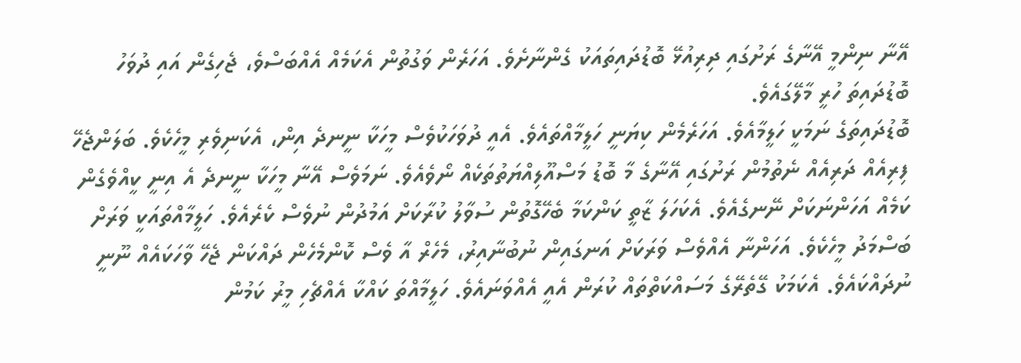އޭނާ ނިންމީ އޭނާގެ ރަށުގައި ދިރިއުޅޭ ބޮޑުދައިތައަކު ގެންނާށެވެ. އަހަރެން ވަގުތުން އެކަމެއް އެއްބަސްވެ، ޖެހިގެން އައި ދުވަހު ބޮޑުދައިތަ ހުރީ މާލޭގައެވެ.
ބޮޑުދައިތަގެ ނަމަކީ ހަލީމާއެވެ. އަހަރެމެން ކިޔަނީ ހަލީމާއްތައެވެ. އެއީ ދުވަހަކުވެސް މީހަކާ ނީނދެ އިން، އެކަނިވެރި މީހެކެވެ. ބަލަންޖެހޭ ފިރިއެއް ދަރިއެއް ނެތުމުން ރަށުގައި އޭނާގެ މާ ބޮޑު މަސްއޫލިއްޔަތުތަކެއް ނޯވެއެވެ. ނަމަވެސް އޭނާ މީހަކާ ނީނދެ އެ އިނީ ކީއްވެގެން ކަމެއް އަހަންނަކަށް ނޭނގެއެވެ. އެކަހަލަ ޒާތީ ކަންކަމާ ބެހޭގޮތުން ސުވާލު ކުރާކަށް އަމުދުން ނުވެސް ކެރެއެވެ. ހަލީމާއްތައަކީ ވަރަށް ބަސްމަދު މީހެކެވެ. އަހަންނާ އެއްވެސް ވަރަކަށް އަނގައިން ނުބުނާއިރު، މެހެރް އާ ވެސް ކޮންމެހެން ދައްކަން ޖެހޭ ވާހަކައެއް ނޫނީ ނުދައްކައެވެ. އެކަމަކު ގޭތެރޭގެ މަސައްކަތްތައް ކުރަން އެއީ އެއްވަނައެވެ. ހަލީމާއްތަ ކައްކާ އެއްޗެހި މީރު ކަމުން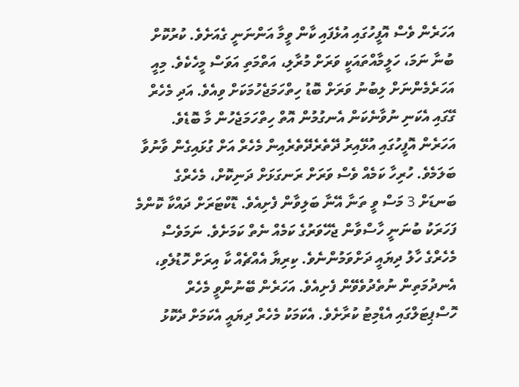އަހަރެން ވެސް އޮފީހުގައި އުޅެފައި ކާން ވީމާ އަންނަނީ ގެއަށެވެ. ކުރުކޮށް ބުނާ ނަމަ، ހަލީމާއްތައަކީ ވަރަށް މުރާލި، އަތްމަތި އަވަސް މީހެކެވެ. މިއީ އަހަރެމެންނަށް ލިބުނު ވަރަށް ބޮޑު ހިތްހަމަޖެހުމަކަށް ވިއެވެ. އަދި މެހެރް ގޭގައި އެކަނި ނުވާނެކަން އެނގުމުން އޮތް ހިތްހަމަޖެހުން މާ ބޮޑެވެ.
އަހަރެން އޮފީހުގައި އުޅޭއިރު ދޭތެރެދޭތެރެއިން މެހެރް އަށް ގުޅައިގެން ވާނުވާ ބަލަމެވެ. ހުރިހާ ކަމެއް ވެސް ވަރަށް ރަނގަޅަށް ދަނިކޮށް، މެހެރްގެ ބަނޑަށް 3 މަސް ވީ ތަނާ އޭނާ ބަލިވާން ފެށިއެވެ. ޑޮކްޓަރަށް ދައްކާ ކޮންމެ ފަހަރަކު ބުނަނީ ހާސްވާން ޖެހޭވަރުގެ ކަމެއް ނެތް ކަމަށެވެ. ނަމަވެސް މެހެރްގެ ހާލު ދިޔައީ ދަށްވަމުންނެވެ. ކިރިޔާ އެއްޗެއް ކާ އިރަށް ހޮޑުލެވި، އެނދުމަތިން ނުތެދުވެވޭން ފެށިއެވެ. އަހަރެން ބޭނުންވީ މެހެރް ހޮސްޕިޓަލްގައި އެޑްމިޓު ކުރާށެވެ. އެކަމަކު މެހެރް ދިޔައީ އެކަމަށް ދެކޮޅު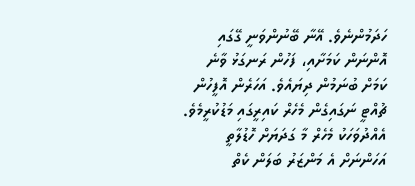ހަދަމުންނެވެ. އޭނާ ބޭނުންވަނީ ގޭގައި އޮންނަން ކަމަށާއި، ފަހުން ރަނގަޅު ވާނެ ކަމަށް ބުނަމުން ދިޔައެވެ. އަހަރެން އޮފީހުން ޗުއްޓީ ނަގައިގެން މެހެރް ކައިރީގައި މަޑުކުރީމެވެ.
އެއްދުވަހަކު މެހެރް މާ ގަދަޔަށް ހޮޑުލާތީ އަހަންނަށް އެ މަންޒަރު ބަލަން ކެތް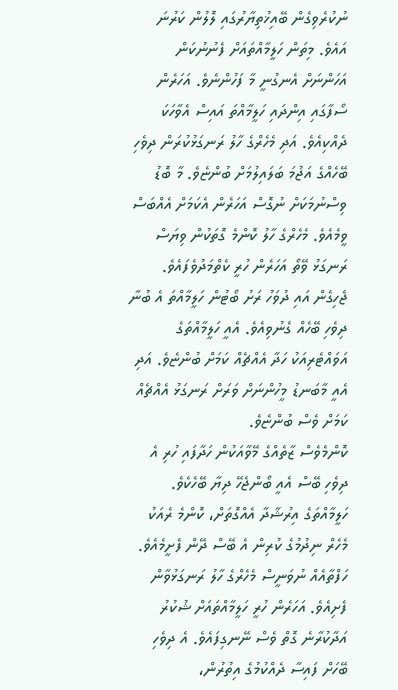ނުކުރެވިގެން ބޭއިޚުތިޔާރުގައި ލޮލުން ކަރުނަ އައެވެ. މިތަން ހަލީމާއްތައަށް ފެނުނުކަން އަހަންނަށް އެނގުނީ މާ ފަހުންނެވެ. އަހަރެން ސޯފާގައި އިންދައި ހަލީމާއްތަ އައިސް އެވާހަކަ ދެއްކިއެވެ. އަދި މެހެރްގެ ހާލު ރަނގަޅުކުރަން ދިވެހި ބޭހެއްގެ އަޖުމަ ބަލައިލުމަށް ބުންޏެވެ. މާ ބޮޑު ވިސްނުމަކަށް ނުގޮސް އަހަރެން އެކަމަށް އެއްބަސް ވީމެއެވެ. މެހެރްގެ ހާލު ކޮންމެ ގޮތަކުން ވިޔަސް ރަނގަޅު ވޭތޯ އަހަރެން ހުރީ ކެތްމަދުވެފައެވެ. ޖެހިގެން އައި ދުވަހު ރަށު ބޯޓުން ހަލީމާއްތަ އެ ބުނާ ދިވެހި ބޭހެއް ގެނުވިއެވެ. އެއީ ހަލީމާއްތަގެ އަވައްޓެރިއަކު ހަދާ އެއްޗެއް ކަމަށް ބުންޏެވެ. އަދި އެއީ މާބަނޑު މީހުންނަށް ވަރަށް ރަނގަޅު އެއްޗެއް ކަމަށް ވެސް ބުންޏެވެ.
ކޮންމެވެސް ޒާތެއްގެ މޭވާއަކުން ހަދާފައި ހުރި އެ ދިވެހި ބޭސް އެއީ ބޯންޖެހޭ ދިޔާ ބޭހެކެވެ. ހަލީމާއްތަގެ އިރުޝާދާ އެއްގޮތަށް، ކޮންމެ ރެއަކު މެހެރް ނިދުމުގެ ކުރިން އެ ބޭސް ދޭން ފެށީމެއެވެ. ހަފްތާއެއް ނުވަނީސް މެހެރްގެ ހާލު ރަނގަޅުވާން ފެށިއެވެ. އަހަރެން ހުރީ ހަލީމާއްތައަށް ޝުކުރު އަދާކުރާނެ ގޮތް ވެސް ނޭނގިފައެވެ. އެ ދިވެހި ބޭހަށް ފައިސާ ދެއްކުމުގެ އިތުރުން،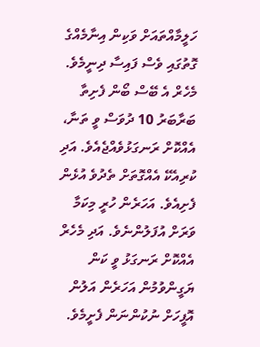ހަލީމާއްތައަށް ވަކިން އިނާމެއްގެ ގޮތުގައި ވެސް ފައިސާ ދިނީމެވެ.
މެހެރް އެ ބޭސް ބޯން ފެށިތާ ބަރާބަރު 10 ދުވަސް ވީ ތަނާ، އެއްކޮށް ރަނގަޅުވެއްޖެއެވެ. އަދި ކުރިއެކޭ އެއްގޮތަށް ތެދުވެ އުޅެން ފެށިއެވެ. އަހަރެން ހުރީ މިކަމާ ވަރަށް އުފަލުންނެވެ. އަދި މެހެރް އެއްކޮށް ރަނގަޅު ވީ ކަން ޔަގީންވުމުން އަހަރެން އަލުން އޮފީހަށް ނުކުންނަން ފެށީމެވެ.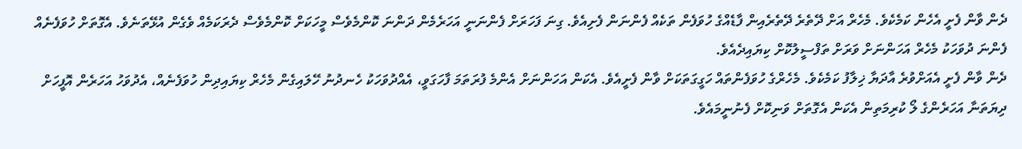ދެން ވާން ފެށީ އެހެން ކަމެކެވެ. މެހެރް އަށް ދޭތެރެ ދޭތެރެއިން ފާޑެއްގެ ހުވަފެން ތަކެއް ފެންނަން ފެށިއެވެ. ގިނަ ފަހަރަށް ފެންނަނީ އަހަރެމެން ދަންނަ ކޮންމެވެސް މީހަކަށް ކޮންމެވެސް ދެރަކަމެއް ވެގެން އުޅޭތަނެވެ. އެގޮތަށް ހުވަފެނެއް ފެންނަ ދުވަހަކު މެހެރް އަހަންނަށް ވަރަށް ތަފްސީލުކޮށް ކިޔައިދެއެވެ.
ދެން ވާން ފެށީ އެއަށްވުރެ އާދަޔާ ޚިލާފު ކަމެކެވެ. މެހެރްގެ ހުވަފެންތައް ހަގީގަތަކަށް ވާން ފެށީއެވެ. އެކަން އަހަންނަށް އެންމެ ފުރަތަމަ ފާހަގަވީ، އެއްދުވަހަކު ހެނދުނު ހޭލައިގެން މެހެރް ކިޔައިދިން ހުވަފެނެއް، އެދުވަހު އަހަރެން އޮފީހަށް ދިޔަތަނާ އަހަރެންގެ ލޯ ކުރިމަތިން އެކަން އެގޮތަށް ވަނިކޮށް ފެނުނީމައެވެ.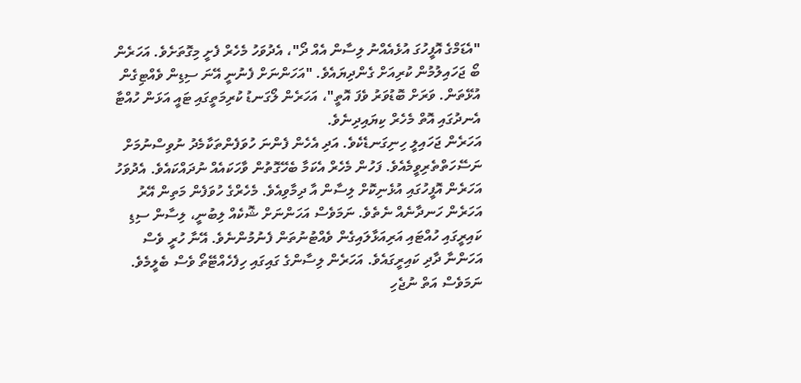"އެޑަމްގެ އޮފީހުގަ އުޅެއެއްނު ލިސާން އެއް ދޯ"، އެދުވަހު މެހެރް ފެށީ މިގޮތަށެވެ. އަހަރެން ބޯ ޖަހައިލުމުން ކުރިއަށް ގެންދިޔައެވެ. "އަހަންނަށް ފެނުނީ އޭނަ ސިޑިން ވެއްޓިގެން އުޅޭތަން. ވަރަށް ބޮޑުވަރު ވެފަ އޮތީ"، އަހަރެން ލޯގަނޑު ކުރިމަތީގައި ޓައީ އަޅަން ހުއްޓާ އެނދުގައި އޮތް މެހެރް ކިޔައިދިނެވެ.
އަހަރެން ޖަހައިލީ ހިނިގަނޑެކެވެ. އަދި އެހެން ފެންނަ ހުވަފެންތަކާމެދު ނުވިސްނުމަށް ނަސޭހަތްތެރިވީމެއެވެ. ފަހުން މެހެރް އެކަމާ ބެހޭގޮތުން ވާހަކައެއް ނުދައްކައެވެ. އެދުވަހު އަހަރެން އޮފީހުގައި އުޅެނިކޮށް ލިސާން އާ ދިމާވިއެވެ. މެހެރްގެ ހުވަފެން މަތިން އޭރު އަހަރެން ހަނދާނެއް ނެތެވެ. ނަމަވެސް އަހަންނަށް ޝޮކެއް ލިބުނީ، ލިސާން ސިޑި ކައިރީގައި ހުއްޓައި އަރިއަޅާލައިގެން ވެއްޓުނުތަން ފެނުމުންނެވެ. އޭނާ ހުރީ ވެސް އަހަންނާ ދާދި ކައިރީގައެވެ. އަހަރެން ލިސާންގެ ގައިގައި ހިފެހެއްޓޭތޯ ވެސް ބެލީމެވެ. ނަމަވެސް އަތް ނުޖެހި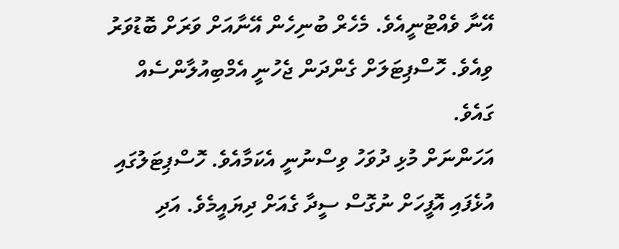އޭނާ ވެއްޓުނީއެވެ. މެހެރް ބުނިހެން އޭނާއަށް ވަރަށް ބޮޑުވަރު ވިއެވެ. ހޮސްޕިޓަލަށް ގެންދަން ޖެހުނީ އެމްބިއުލާންސެއް ގައެވެ.
އަހަންނަށް މުޅި ދުވަހު ވިސްނުނީ އެކަމާއެވެ. ހޮސްޕިޓަލުގައި އުޅެފައި އޮފީހަށް ނުގޮސް ސީދާ ގެއަށް ދިޔައީމެވެ. އަދި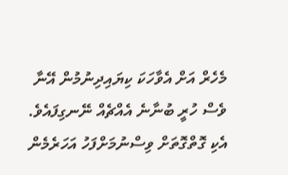މެހެރް އަށް އެވާހަކަ ކިޔައިދިނުމުން އޭނާ ވެސް ހުރީ ބުނާނެ އެއްޗެއް ނޭނގިފައެވެ. އެކި ގޮތްގޮތަށް ވިސްނުމަށްފަހު އަހަރެމެން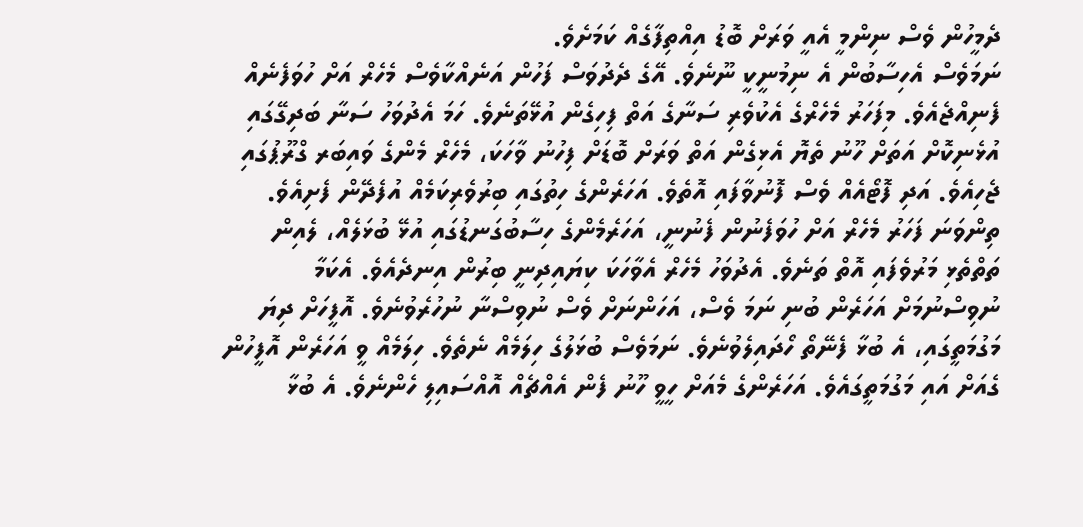ދެމީހުން ވެސް ނިންމީ އެއީ ވަރަށް ބޮޑު އިއްތިފާގެއް ކަމަށެވެ.
ނަމަވެސް އެހިސާބުން އެ ނިމުނީކީ ނޫނެވެ. އޭގެ ދެދުވަސް ފަހުން އަނެއްކާވެސް މެހެރް އަށް ހުވަފެނެއް ފެނިއްޖެއެވެ. މިފަހަރު މެހެރްގެ އެކުވެރި ސަނާގެ އަތް ފިހިގެން އުޅޭތަނެވެ. ހަމަ އެދުވަހު ސަނާ ބަދިގޭގައި އުޅެނިކޮށް އަތަށް ހޫނު ތެޔޮ އެޅިގެން އަތް ވަރަށް ބޮޑަށް ފިހުނު ވާހަކަ، މެހެރް މެންގެ ވައިބަރ ގްރޫޕުގައި ޖެހިއެވެ. އަދި ފޮޓޯއެއް ވެސް ފޮނުވާފައި އޮތެވެ. އަހަރެންގެ ހިތުގައި ބިރުވެރިކަމެއް އުފެދޭން ފެށިއެވެ.
ތިންވަނަ ފަހަރު މެހެރް އަށް ހުވަފެނުން ފެނުނީ، އަހަރެމެންގެ ހިސާބުގަނޑުގައި އުޅޭ ބުޅަލެއް، ލެއިން ތަތްތެޅި މަރުވެފައި އޮތް ތަނެވެ. އެދުވަހު މެހެރް އެވާހަކަ ކިޔައިދިނީ ބިރުން އިނދެއެވެ. އެކަމާ ނުވިސްނުމަށް އަހަރެން ބުނި ނަމަ ވެސް، އަހަންނަށް ވެސް ނުވިސްނާ ނުހުރެވުނެވެ. އޮފީހަށް ދިޔަ މަގުމަތީގައި، އެ ބުޅާ ފެނޭތޯ ހޯދައިލެވުނެވެ. ނަމަވެސް ބުޅަލުގެ ހިލަމެއް ނެތެވެ. ހިލަމެއް ވީ އަހަރެން އޮފީހުން ގެއަށް އައި މަގުމަތީގައެވެ. އަހަރެންގެ މެއަށް ހީވީ ހޫނު ފެން އެއްޗެއް އޮއްސައިލި ހެންނެވެ. އެ ބުޅާ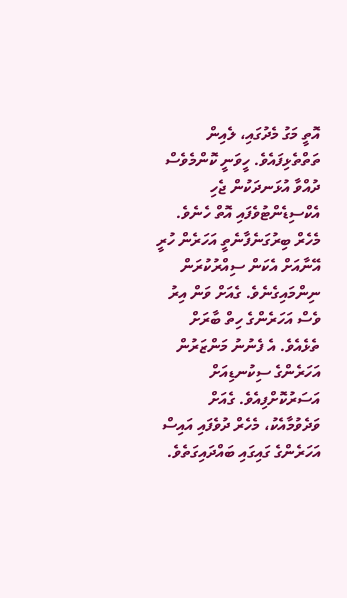އޮތީ މަގު މެދުގައި، ލެއިން ތަތްތެޅިފައެވެ. ހީވަނީ ކޮންމެވެސް ދުއްވާ އުޅަނދަކުން ޖެހި އެކްސިޑެންޓުވެފައި އޮތް ހެނެވެ.
މެހެރް ބިރުގަނެފާނެތީ އަހަރެން ހުރީ އޭނާއަށް އެކަން ސިއްރުކުރަން ނިންމައިގެނެވެ. ގެއަށް ވަން އިރު ވެސް އަހަރެންގެ ހިތް ބާރަށް ތެޅެއެވެ. އެ ފެނުނު މަންޒަރުން އަހަރެންގެ ސިކުނޑިއަށް އަސަރުކޮށްފިއެވެ. ގެއަށް ވަދެވުމާއެކު، މެހެރް ދުވެފައި އައިސް އަހަރެންގެ ގައިގައި ބައްދައިގަތެވެ.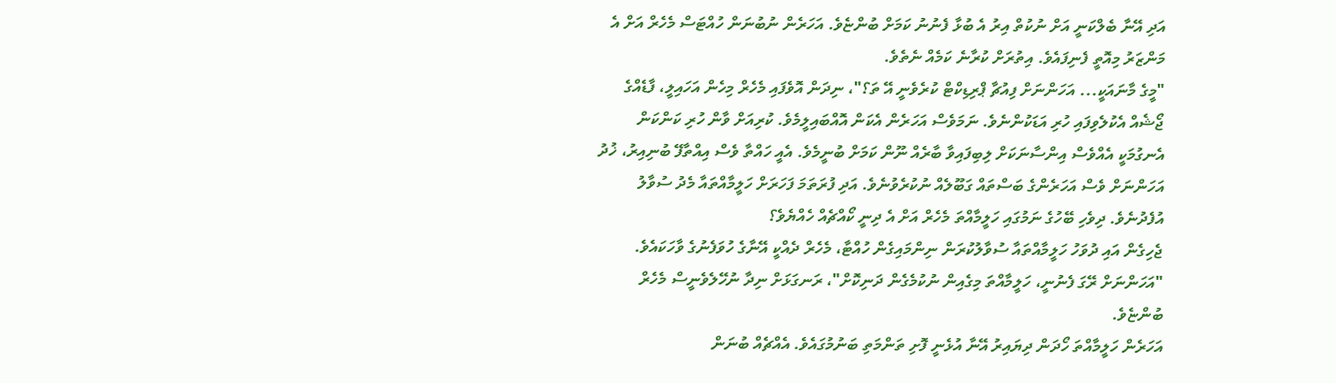އަދި އޭނާ ބެލްކަނީ އަށް ނުކުތް އިރު އެ ބުޅާ ފެނުނު ކަމަށް ބުންޏެވެ. އަހަރެން ނުބުނަން ހުއްޓަސް މެހެރް އަށް އެ މަންޒަރު މިއޮތީ ފެނިފައެވެ. އިތުރަށް ކުރާނެ ކަމެއް ނެތެވެ.
"މީގެ މާނައަކީ... އަހަންނަށް ފިއުޗާ ޕްރިޑިކްޓް ކުރެވެނީ އޭ ތަ؟"، ނިދަން އޮވެފައި މެހެރް މިހެން އަހައިލީ، ފާޑެއްގެ ޖޯޝެއް އެކުލެވިފައި ހުރި އަޑަކުންނެވެ. ނަމަވެސް އަހަރެން އެކަން އޮއްބައިލީމެވެ. ކުރިއަށް ވާން ހުރި ކަންކަން އެނގުމަކީ އެއްވެސް އިންސާނަކަށް ލިބިފައިވާ ބާރެއް ނޫން ކަމަށް ބުނީމެވެ. އެއީ ހައްތާ ވެސް އިއްތާފޭ ބުނިއިރު، ޚުދު އަހަންނަށް ވެސް އަހަރެންގެ ބަސްތައް ގަބޫލެއް ނުކުރެވުނެވެ. އަދި ފުރަތަމަ ފަހަރަށް ހަލީމާއްތައާ މެދު ސުވާލު އުފެދުނެވެ. ދިވެހި ބޭހުގެ ނަމުގައި ހަލީމާއްތަ މެހެރް އަށް އެ ދިނީ ކޯއްޗެއް ހެއްޔެވެ؟
ޖެހިގެން އައި ދުވަހު ހަލީމާއްތައާ ސުވާލުކުރަން ނިންމައިގެން ހުއްޓާ، މެހެރް ދެއްކީ އޭނާގެ ހުވަފެނުގެ ވާހަކައެވެ. "އަހަންނަށް ރޭގަ ފެނުނީ، ހަލީމާއްތަ މިގެއިން ނުކުމެގެން ދަނިކޮށް"، ރަނގަޅަށް ނިދާ ނުހޭލެވެނީސް މެހެރް ބުންޏެވެ.
އަހަރެން ހަލީމާއްތަ ހޯދަން ދިޔައިރު އޭނާ އުޅެނީ ފޮށި ތަންމަތި ބަނުމުގައެވެ. އެއްޗެއް ބުނަން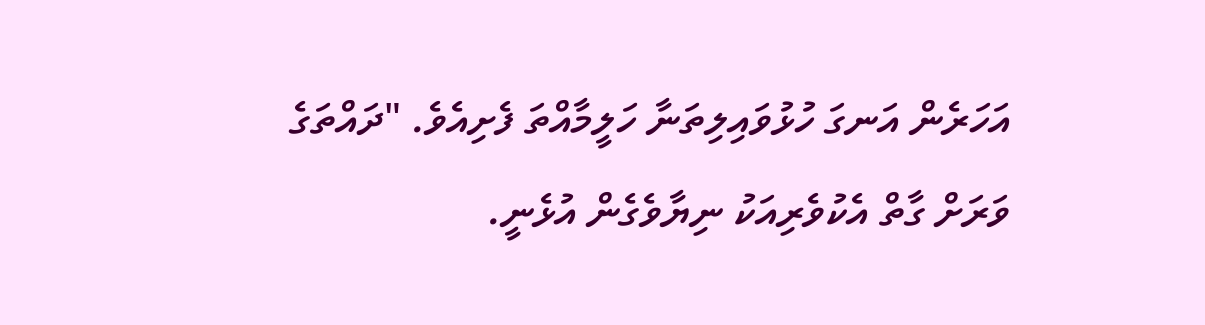އަހަރެން އަނގަ ހުޅުވައިލިތަނާ ހަލީމާއްތަ ފެށިއެވެ. "ދައްތަގެ ވަރަށް ގާތް އެކުވެރިއަކު ނިޔާވެގެން އުޅެނީ.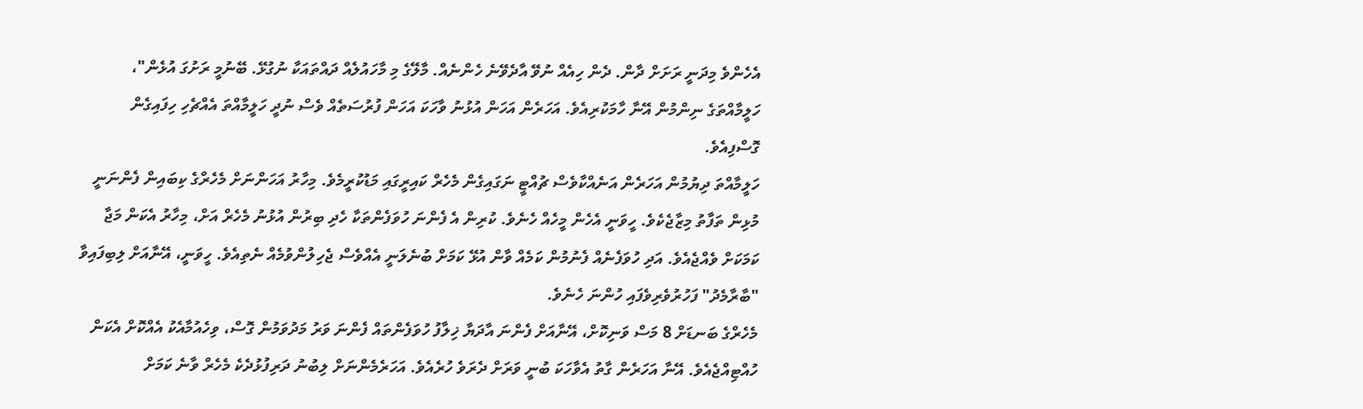އެހެންވެ މިދަނީ ރަށަށް ދާން. ދެން ހިއެއް ނުވޭ އާދެވޭނެ ހެންނެއް. މާލޭގެ މި މާހައުލެއް ދައްތައަކާ ނުގުޅޭ. ބޭނުމީ ރަށުގަ އުޅެން"، ހަލީމާއްތަގެ ނިންމުން އޭނާ ހާމަކުރިއެވެ. އަހަރެން އަހަން އުޅުނު ވާހަކަ އަހަން ފުރުސަތެއް ވެސް ނުދީ ހަލީމާއްތަ އެއްޗެހި ހިފައިގެން ގޮސްފިއެވެ.
ހަލީމާއްތަ ދިޔުމުން އަހަރެން އަނެއްކާވެސް ޗުއްޓީ ނަގައިގެން މެހެރް ކައިރީގައި މަޑުކުރީމެވެ. މިހާރު އަހަންނަށް މެހެރްގެ ކިބައިން ފެންނަނީ މުޅިން ތަފާތު މިޒާޖެކެވެ. ހީވަނީ އެހެން މީހެއް ހެނެވެ. ކުރިން އެ ފެންނަ ހުވަފެންތަކާ ހެދި ބިރުން އުޅުނު މެހެރް އަށް، މިހާރު އެކަން މަޖާ ކަމަކަށް ވެއްޖެއެވެ. އަދި ހުވަފެނެއް ފެނުމުން ކަމެއް ވާން އުޅޭ ކަމަށް ބުނެލަނީ އެއްވެސް ޖެހިލުންވުމެއް ނެތިއެވެ. ހީވަނީ، އޭނާއަށް ލިބިފައިވާ "ބާރާމެދު" ފަހުރުވެރިވެފައި ހުންނަ ހެނެވެ.
މެހެރްގެ ބަނޑަށް 8 މަސް ވަނިކޮށް، އޭނާއަށް ފެންނަ އާދަޔާ ޚިލާފު ހުވަފެންތައް ފެންނަ ވަރު މަދުވަމުން ގޮސް، ވިހެއުމާއެކު އެއްކޮށް އެކަން ހުއްޓިއްޖެއެވެ. އޭނާ އަހަރެން ގާތު އެވާހަކަ ބުނީ ވަރަށް ދެރަވެ ހުރެއެވެ. އަހަރެމެންނަށް ލިބުނު ދަރިފުޅުދެކެ މެހެރް ވާނެ ކަމަށް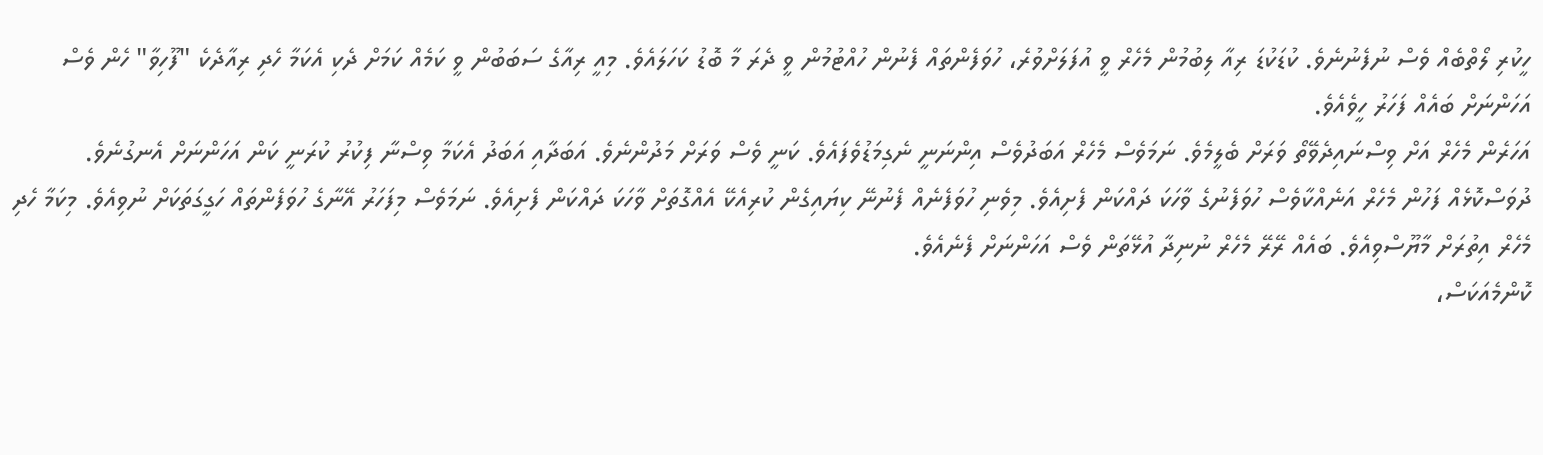ހީކުރި ލޯތްބެއް ވެސް ނުފެނުނެވެ. ކުޑަކުޑަ ރިއާ ލިބުމުން މެހެރް ވީ އުފަލަށްވުރެ، ހުވަފެންތައް ފެނުން ހުއްޓުމުން ވީ ދެރަ މާ ބޮޑު ކަހަލައެވެ. މިއީ ރިއާގެ ސަބަބުން ވީ ކަމެއް ކަމަށް ދެކި އެކަމާ ހެދި ރިއާދެކެ "ފޫހިވާ" ހެން ވެސް އަހަންނަށް ބައެއް ފަހަރު ހީވެއެވެ.
އަހަރެން މެހެރް އަށް ވިސްނައިދެވޭތޯ ވަރަށް ބެލީމެވެ. ނަމަވެސް މެހެރް އަބަދުވެސް އިންނަނީ ނެގިމަޑުވެފައެވެ. ކަނީ ވެސް ވަރަށް މަދުންނެވެ. އަބަދާއި އަބަދު އެކަމާ ވިސްނާ ފިކުރު ކުރަނީ ކަން އަހަންނަށް އެނގުނެވެ. ދުވަސްކޮޅެއް ފަހުން މެހެރް އަނެއްކާވެސް ހުވަފެނުގެ ވާހަކަ ދައްކަން ފެށިއެވެ. މިވެނި ހުވަފެނެއް ފެނުނޭ ކިޔައިގެން ކުރިއެކޭ އެއްގޮތަށް ވާހަކަ ދައްކަން ފެށިއެވެ. ނަމަވެސް މިފަހަރު އޭނާގެ ހުވަފެންތައް ހަގީގަތަކަށް ނުވިއެވެ. މިކަމާ ހެދި މެހެރް އިތުރަށް މާޔޫސްވިއެވެ. ބައެއް ރޭރޭ މެހެރް ނުނިދާ އުޅޭތަން ވެސް އަހަންނަށް ފެނެއެވެ.
ކޮންމެއަކަސް،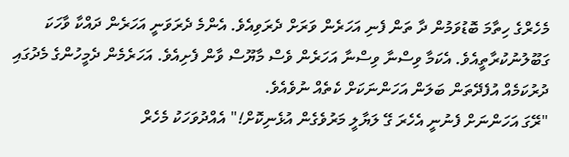މެހެރްގެ ހިތާމަ ބޮޑުވަމުން ދާ ތަން ފެނި އަހަރެން ވަރަށް ދެރަވިއެވެ. އެންމެ ދެރަވަނީ އަހަރެން ދައްކާ ވާހަކަ ގަބޫލުނުކުރާތީއެވެ. އެކަމާ ވިސްނާ ވިސްނާ އަހަރެން ވެސް މާޔޫސް ވާން ފެށިއެވެ. އަހަރެމެން ދެމީހުންގެ މެދުގައި ދުރުކަމެއް އުފެދޭތަން ބަލަން އަހަންނަކަށް ކެތެއް ނުވެއެވެ.
"ރޭގަ އަހަންނަށް ފެނުނީ އެހެރަ ގޭ ލަޔާލީ މަރުވެގެން އުޅެނިކޮށް!" އެއްދުވަހަކު މެހެރް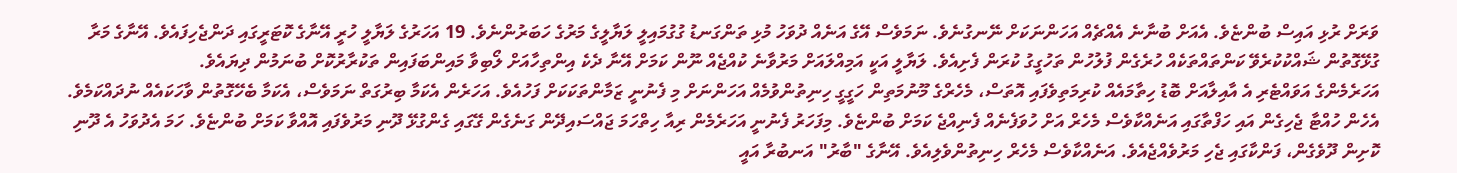ވަރަށް ރުޅި އައިސް ބުންޏެވެ. އެއަށް ބުނާނެ އެއްޗެއް އަހަންނަކަށް ނޭނގުނެވެ. ނަމަވެސް އޭގެ އަނެއް ދުވަހު މުޅި ތަންގަނޑު ގުގުމައިލީ ލަޔާލީގެ މަރުގެ ހަބަރުންނެވެ. 19 އަހަރުގެ ލަޔާލީ ހުރީ އޭނާގެ ކޮޓަރީގައި ދަންޖެހިފައެވެ. އޭނާގެ މަރާ ގުޅޭގޮތުން ޝައްކުކުރެވޭ ކަންތައްތަކެއް ހުރެގެން ފުލުހުން ތަހުގީގު ކުރަން ފެށިއެވެ. ލަޔާލީ އަކީ އަމިއްލައަށް މަރުވާނެ ކުއްޖެއް ނޫން ކަމަށް އޭނާ ދެކެ އިންތިހާއަށް ލޯބިވާ މައިންބަފައިން ތަކުރާރުކޮށް ބުނަމުން ދިޔައެވެ.
އަހަރެމެންގެ އަވައްޓެރި އެ އާއިލާއަށް ބޮޑު ހިތާމައެއް ކުރިމަތިވެފައި އޮތަސް، މެހެރްގެ މޫނުމަތިން ހަގީގީ ހިނިތުންވުމެއް އަހަންނަށް މި ފެނުނީ ޒަމާންތަކަކަށް ފަހުއެވެ. އަހަރެން އެކަމާ ބިރުގަތް ނަމަވެސް، އެކަމާ ބެހޭގޮތުން ވާހަކައެއް ނުދައްކަމެވެ. އެހެން ހުއްޓާ ޖެހިގެން އައި ހަފްތާގައި އަނެއްކާވެސް މެހެރް އަށް ހުވަފެނެއް ފެނިއްޖެ ކަމަށް ބުންޏެވެ. މިފަހަރު ފެނުނީ އަހަރެމެން ރިއާ ހިތްހަމަ ޖައްސައިދޭން ގަނެގެން ގޭގައި ގެންގުޅޭ ދޫނި މަރުވެފައި އޮއްވާ ކަމަށް ބުންޏެވެ. ހަމަ އެދުވަހު އެ ދޫނި ކޮށިން ދޫވެގެން، ފަންކާގައި ޖެހި މަރުވެއްޖެއެވެ. އަނެއްކާވެސް މެހެރް ހިނިތުންވެލިއެވެ. އޭނާގެ "ބާރު" އަނބުރާ އައީ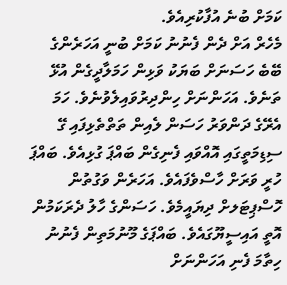ކަމަށް ބުނެ އުފާކުރިއެވެ.
މެހެރް އަށް ދެން ފެނުނު ކަމަށް ބުނީ އަހަރެންގެ ބޭބެ ހަސަނަށް ބަޔަކު ވަޅިން ހަމަލާދީގެން އުޅޭ ތަނެވެ. އަހަންނަށް ހިންދިރުވައިލެވުނެވެ. ހަމަ އެރޭގެ ދަންވަރު ހަސަން ލެއިން ތަތްތެޅިފައި ގޭ ސިޑިމަތީގައި އޮއްވައި ފެނިގެން ބައްޕަ ގުޅިއެވެ. ބައްޕަ ހުރީ ވަރަށް ހާސްވެފައެވެ. އަހަރެން ވަގުތުން ހޮސްޕިޓަލށް ދިޔައީމެވެ. ހަސަންގެ ހާލު ދެރަކަމުން އޮތީ އައިސީޔޫގައެވެ. ބައްޕަގެ މޫނުމަތިން ފެނުނު ހިތާމަ ފެނި އަހަންނަށް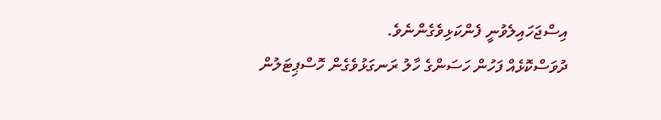އިސްޖަހައިލެވުނީ ފެންކަޅިވެގެންނެވެ.
ދުވަސްކޮޅެއް ފަހުން ހަސަންގެ ހާލު ރަނގަޅުވެގެން ހޮސްޕިޓަލުން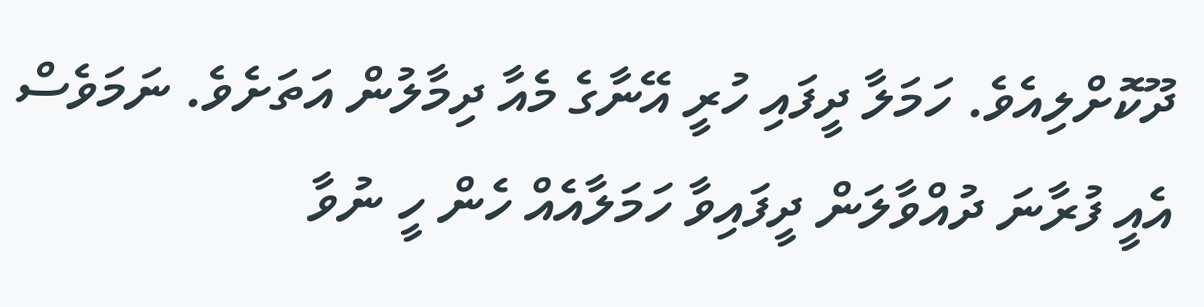ދޫކޮށްލިއެވެ. ހަމަލާ ދީފައި ހުރީ އޭނާގެ މެއާ ދިމާލުން އަތަށެވެ. ނަމަވެސް އެއީ ފުރާނަ ދުއްވާލަން ދީފައިވާ ހަމަލާއެއް ހެން ހީ ނުވާ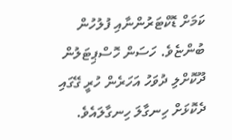ކަމަށް ޑޮކްޓަރުންނާއި ފުލުހުން ބުންޏެވެ. ހަސަން ހޮސްޕިޓަލުން ދޫކޮށްލި ދުވަހު އަހަރެން ހުރީ ގޭގައި ދެކޮޅަށް ހިނގާލަ ހިނގާލައެވެ.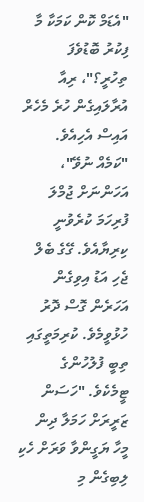"އެޑަމް ކޮން ކަމަކާ މާ ފިކުރު ބޮޑުވެފަ ތިހުރީ؟"، ރިއާ އުރާލައިގެން ހުރެ މެހެރް އައިސް އެހިއެވެ.
"ކަމެއް ނުވޭ"، އަހަންނަށް ޖުމްލަ ފުރިހަމަ ކުރެވުނީ ކިރިޔާއެވެ. ގޭގެ ބެލް ޖެހި އަޑު އިވިގެން އަހަރެން ގޮސް ދޮރު ހުޅުވީމެވެ. ކުރިމަތީގައި ތިބީ ފުލުހުންގެ ޓީމެކެވެ. "ހަސަން ޒަރީރަށް ހަމަލާ ދިން މީހާ ޔަގީންވާ ވަރަށް ހެކި ލިބިގެން މި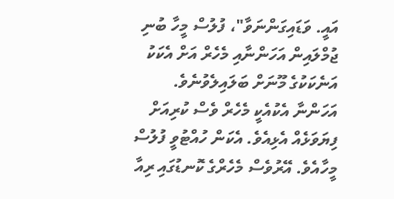އައީ. ވަޑައިގަންނަވާ"، ފުލުސް މީހާ ބުނި ޖުމްލައިން އަހަންނާއި މެހެރް އަށް އެކަކު އަނެކަކުގެ މޫނަށް ބަލައިލެވުނެވެ. އަހަންނާ އެކުއެކީ މެހެރް ވެސް ކުރިއަށް ފިޔަވަޅެއް އެޅިއެވެ. އެކަން ހުއްޓުވީ ފުލުސް މީހާއެވެ. އޭރުވެސް މެހެރްގެ ކޮނޑުގައި ރިއާ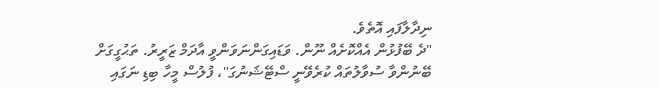ނިދާލާފައި އޮތެވެ.
"ދެ ބޭފުޅުން އެއްކޮށެއް ނޫން. ވަޑައިގަންނަވަންވީ އާދަމް ޒަރީރު. ތަޙުގީގަށް ބޭނުންވާ ސުވާލުތައް ކުރެވޭނީ ސްޓޭޝަނުގަ"، ފުލުސް މީހާ ބިޑި ނަގައި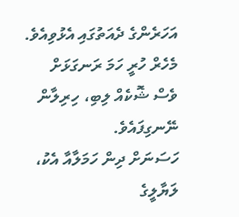އަހަރެންގެ ދެއަތުގައި އެޅުވިއެވެ. މެހެރް ހުރީ ހަމަ ރަނގަޅަށް ވެސް ޝޮކެއް ލިބި، ހިރިލާން ނޭނގިފައެވެ.
ހަސަނަށް ދިން ހަމަލާއާ އެކު، ލަޔާލީގެ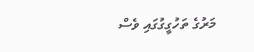މަރުގެ ތަހުގީގުގައި ވެސް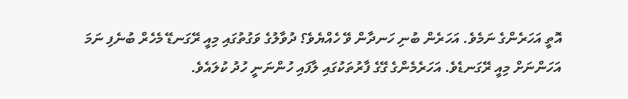އޮތީ އަހަރެންގެ ނަމެވެ. އަހަރެން ބުނި ހަނދާން ވޭ ހެއްޔެވެ؟ ދުވާލުގެ ވަގުތުގައި މިއީ ރޭގަނޑޭ މެހެރް ބުނެފި ނަމަ އަހަންނަށް މިއީ ރޭގަނޑެވެ. އަހަރެމެންގެ ގޭގެ ފާރުތަކުގައި ލާފައި ހުންނަނީ ހުދު ކުލައެވެ.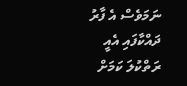ނަމަވެސް އެ ފާރު ދައްކާފައި އެއީ ރަތްކުލަ ކަމަށް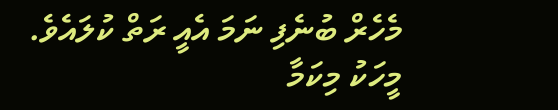މެހެރް ބުނެފި ނަމަ އެއީ ރަތް ކުލައެވެ. މީހަކު މިކަމާ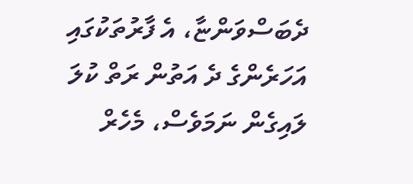ދެބަސްވަންޏާ، އެ ފާރުތަކުގައި އަހަރެންގެ ދެ އަތުން ރަތް ކުލަ ލައިގެން ނަމަވެސް، މެހެރް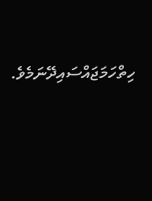ހިތްހަމަޖައްސައިދޭނަމެވެ.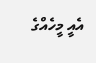އެއީ މީހެއްގެ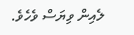ލެއިން ވިޔަސް ވެހެވެ.